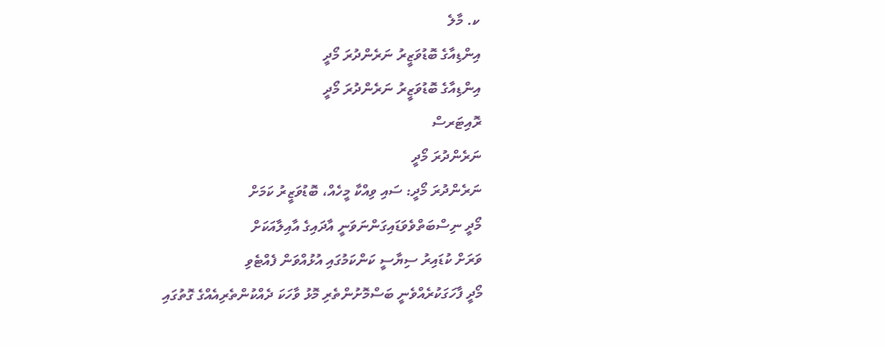ކ. މާލެ
އިންޑިއާގެ ބޮޑުވަޒީރު ނަރެންދުރަ މޯދީ
އިންޑިއާގެ ބޮޑުވަޒީރު ނަރެންދުރަ މޯދީ
ރޮއިޓަރސް
ނަރެންދުރަ މޯދީ
ނަރެންދުރަ މޯދީ: ސައި ވިއްކާ މީހެއް، ބޮޑުވަޒީރު ކަމަށް
މޯދީ ނިސްބަތްވެވަޑައިގަންނަވަނީ އާދައިގެ އާއިލާއަކަށް
ވަރަށް ކުޑައިރު ސިޔާސީ ކަންކަމުގައި އުޅުއްވަން ފެއްޓެވި
މޯދީ ފާހަގަކުރެއްވެނީ ބަސްމޮށުންތެރި މޮޅު ވާހަކަ ދެއްކުންތެރިއެއްގެ ގޮތުގައި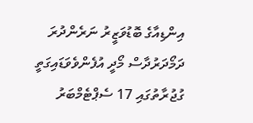އިންޑިއާގެ ބޮޑުވަޒީރު ނަރެންދުރަ ދަމޯދަރުދާސް މޯދީ އުފެންވެވަޑައިގަތީ ގުޖުރާތުގައި 17 ސެޕްޓެމްބަރު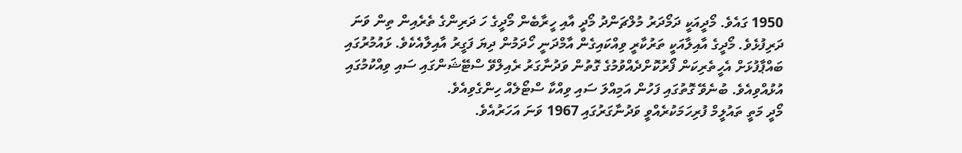1950 ގައެވެ. މޯދީއަކީ ދަމޯދަރު މުލްޗަންދު މޯދީ އާއި ހީރާބެން މޯދީގެ ހަ ދަރިންގެ ތެރެއިން ތިން ވަނަ ދަރިފުޅެވެ. މޯދީގެ އާއިލާއަކީ ތަރުކާރީ ވިއްކައިގެން އާމްދަނީ ހޯދަމުން ދިޔަ ފަގީރު އާއިލާއެކެވެ. ޅައުމުރުގައި ބައްޕާފުޅަށް އެހީތެރިކަން ފޯރުކޮށްދެއްވުމުގެ ގޮތުން ވަދުނާގަރު ރެއިލްވޭ ސްޓޭޝަންގައި ސައި ވިއްކުމުގައި އުޅުއްވިއެވެ. ބުނެވޭ ގޮތުގައި ފަހުން އަމިއްލަ ސައި ވިއްކާ ސްޓޯލެއް ހިންގެވިއެވެ.
މޯދީ މަތީ ތައުލީމް ފުރިހަމަކުރެއްވީ ވަދުނާގަރުގައި 1967 ވަނަ އަހަރުއެވެ.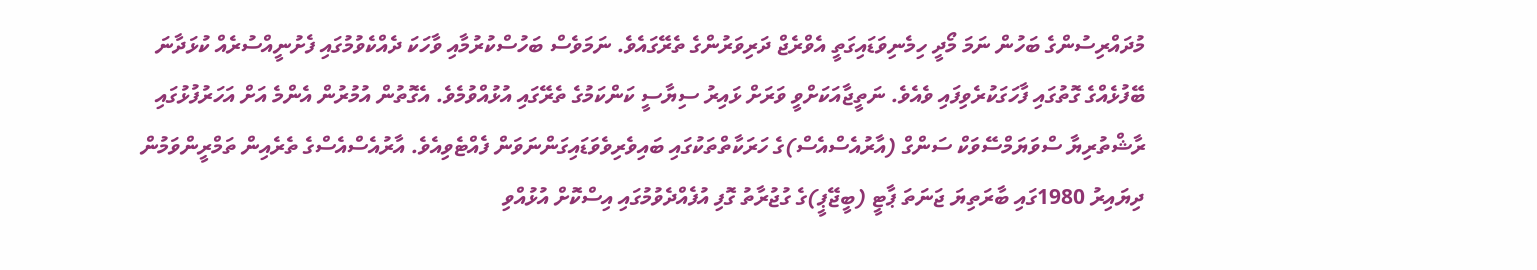މުދައްރިސުންގެ ބަހުން ނަމަ މޯދީ ހިމެނިވަޑައިގަތީ އެވްރެޖް ދަރިވަރުންގެ ތެރޭގައެވެ. ނަމަވެސް ބަހުސްކުރުމާއި ވާހަކަ ދެއްކެވުމުގައި ފެށުނީއްސުރެއް ކުޅަދާނަ ބޭފުޅެއްގެ ގޮތުގައި ފާހަގަކުރެވިފައި ވެއެވެ. ނަތީޖާއަކަށްވީ ވަރަށް ޅައިރު ސިޔާސީ ކަންކަމުގެ ތެރޭގައި އުޅުއްވުމެވެ. އެގޮތުން އުމުރުން އެންމެ އަށް އަހަރުފުޅުގައި ރާޝްތުރިޔާ ސްވަޔަމްސޭވަކް ސަންގް (އާރުއެސްއެސް)ގެ ހަރަކާތްތަކުގައި ބައިވެރިވެވަޑައިގަންނަވަން ފެއްޓެވިއެވެ. އާރުއެސްއެސްގެ ތެރެއިން ތަމްރީންވަމުން ދިޔައިރު 1980ގައި ބާރަތިޔަ ޖަނަތަ ޕާޓީ (ބީޖޭޕީ)ގެ ގުޖުރާތު ގޮފި އުފެއްދެވުމުގައި އިސްކޮށް އުޅުއްވި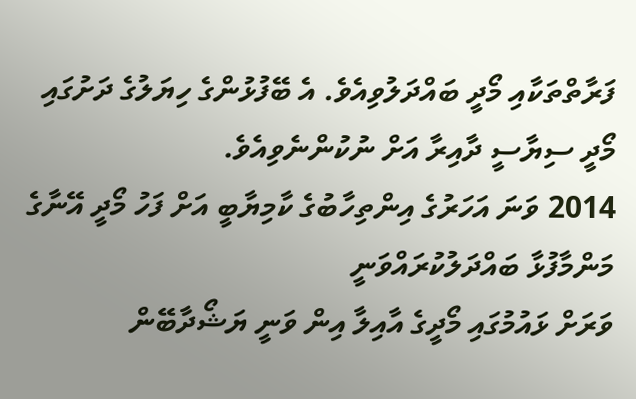ފަރާތްތަކާއި މޯދީ ބައްދަލުވިއެވެ. އެ ބޭފުޅުންގެ ހިޔަލުގެ ދަށުގައި މޯދީ ސިޔާސީ ދާއިރާ އަށް ނުކުންނެވިއެވެ.
2014 ވަނަ އަހަރުގެ އިންތިހާބުގެ ކާމިޔާބީ އަށް ފަހު މޯދީ އޭނާގެ މަންމާފުޅާ ބައްދަލުކުރައްވަނީ
ވަރަށް ޅައުމުގައި މޯދީގެ އާއިލާ އިން ވަނީ ޔަޝޯދާބޭން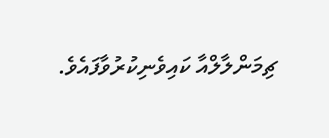ޗިމަންލާލްއާ ކައިވެނިކުރުވާފައެވެ.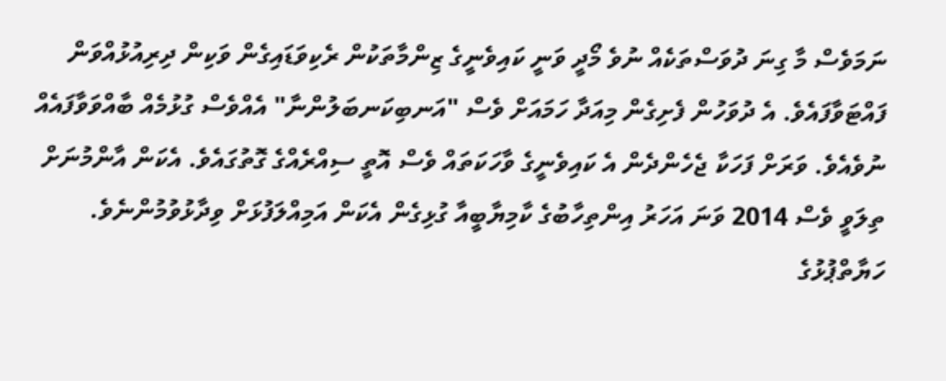ނަމަވެސް މާ ގިނަ ދުވަސްތަކެއް ނުވެ މޯދީ ވަނީ ކައިވެނީގެ ޒިންމާތަކުން ރެކިވަޑައިގެން ވަކިން ދިރިއުޅުއްވަން ފައްޓަވާފައެވެ. އެ ދުވަހުން ފެށިގެން މިއަދާ ހަމައަށް ވެސް "އަނބިކަނބަލުންނާ" އެއްވެސް ގުޅުމެއް ބާއްވަވާފައެއް ނުވެއެވެ. ވަރަށް ފަހަކާ ޖެހެންދެން އެ ކައިވެނީގެ ވާހަކަތައް ވެސް އޮތީ ސިއްރެއްގެ ގޮތުގައެވެ. އެކަން އާންމުނަށް ތިލަވީ ވެސް 2014 ވަނަ އަހަރު އިންތިހާބުގެ ކާމިޔާބީއާ ގުޅިގެން އެކަން އަމިއްލަފުޅަށް ވިދާޅުވުމުންނެވެ.
ހަޔާތްޕުޅުގެ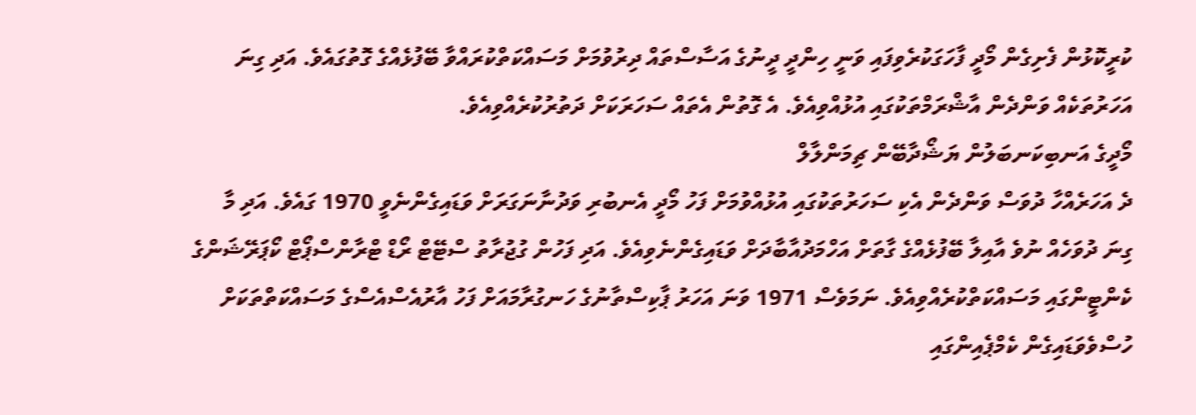ކުރީކޮޅުން ފެށިގެން މޯދީ ފާހަގަކުރެވިފައި ވަނީ ހިންދީ ދީނުގެ އަސާސްތައް ދިރުވުމަށް މަސައްކަތްކުރައްވާ ބޭފުޅެއްގެ ގޮތުގައެވެ. އަދި ގިނަ އަހަރުތަކެއް ވަންދެން އާޝްރަމްތަކުގައި އުޅުއްވިއެވެ. އެ ގޮތުން އެތައް ސަހަރަކަށް ދަތުރުކުރެއްވިއެވެ.
މޯދީގެ އަނބިކަނބަލުން ޔަޝޯދާބޭން ޗިމަންލާލް
ދެ އަހަރެއްހާ ދުވަސް ވަންދެން އެކި ސަހަރުތަކުގައި އުޅުއްވުމަށް ފަހު މޯދީ އެނބުރި ވަދުނާނަގަރަށް ވަޑައިގެންނެވީ 1970 ގައެވެ. އަދި މާ ގިނަ ދުވަހެއް ނުވެ އާއިލާ ބޭފުޅެއްގެ ގާތަށް އަހްމަދުއާބާދަށް ވަޑައިގެންނެވިއެވެ. އަދި ފަހުން ގުޖުރާތު ސްޓޭޓް ރޯޑް ޓްރާންސްޕޯޓް ކޯޕަރޭޝަންގެ ކެންޓީންގައި މަސައްކަތްކުރެއްވިއެވެ. ނަމަވެސް 1971 ވަނަ އަހަރު ޕާކިސްތާނުގެ ހަނގުރާމައަށް ފަހު އާރުއެސްއެސްގެ މަސައްކަތްތަކަށް ހުސްވެވަޑައިގެން ކެމްޕެއިންގައި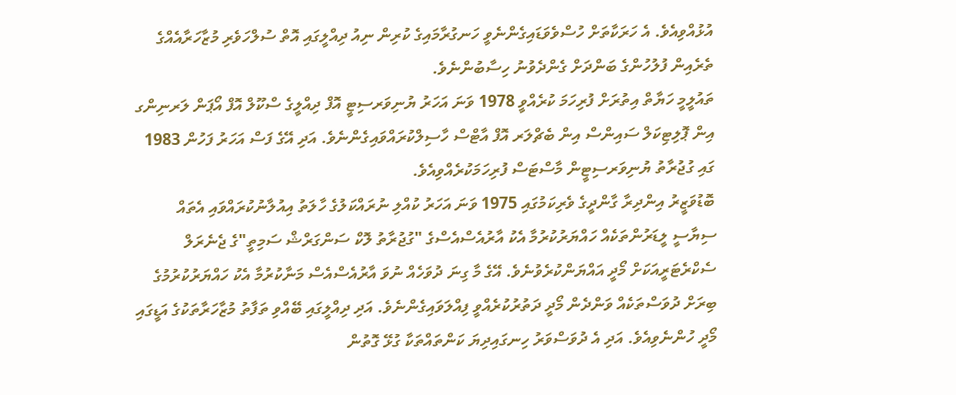އުޅުއްވިއެވެ. އެ ހަރަކާތަށް ހުސްވެވަޑައިގެންނެވީ ހަނގުރާމައިގެ ކުރިން ނިއު ދިއްލީގައި އޮތް ސުލްހަވެރި މުޒާހަރާއެއްގެ ތެރެއިން ފުލުހުންގެ ބަންދަށް ގެންދެވުނު ހިސާބުންނެވެ.
ތައުލީމީ ހަޔާތް އިތުރަށް ފުރިހަމަ ކުރެއްވީ 1978 ވަނަ އަހަރު ޔުނިވަރސިޓީ އޮފް ދިއްލީގެ ސްކޫލް އޮފް އޯޕަން ލަރނިންގ އިން ޕޮލިޓިކަލް ސައިންސް އިން ބެޗްލަރ އޮފް އާޓްސް ހާސިލްކުރައްވައިގެންނެވެ. އަދި އޭގެ ފަސް އަހަރު ފަހުން 1983 ގައި ގުޖުރާތު ޔުނިވަރސިޓީން މާސްޓަސް ފުރިހަމަކުރެއްވިއެވެ.
ބޮޑުވަޒީރު އިންދިރާ ގާންދީގެ ވެރިކަމުގައި 1975 ވަނަ އަހަރު ކުއްލި ނުރައްކަލުގެ ހާލަތު އިއުލާނުކުރައްވައި އެތައް ސިޔާސީ ލީޑަރުންތަކެއް ހައްޔަރުކުރުމާ އެކު އާރުއެސްއެސްގެ "ގުޖުރާތު ލޮކް ސަންގަރްޝް ސަމިތީ"ގެ ޖެނެރަލް ސެކްރެޓަރީއަކަށް މޯދީ އައްޔަންކުރެވުނެވެ. އޭގެ މާ ގިނަ ދުވަހެއް ނުވަ އާރުއެސްއެސް މަނާކުރުމާ އެކު ހައްޔަރުކުރުމުގެ ބިރަށް ދުވަސްތަކެއް ވަންދެން މޯދީ ދަތުރުކުރެއްވީ ފިއްލަވައިގެންނެވެ. އަދި ދިއްލީގައި ބޭއްވި ތަފާތު މުޒާހަރާތަކުގެ އަޑީގައި މޯދީ ހުންނެވިއެވެ. އަދި އެ ދުވަސްވަރު ހިނގައިދިޔަ ކަންތައްތަކާ ގުޅޭ ގޮތުން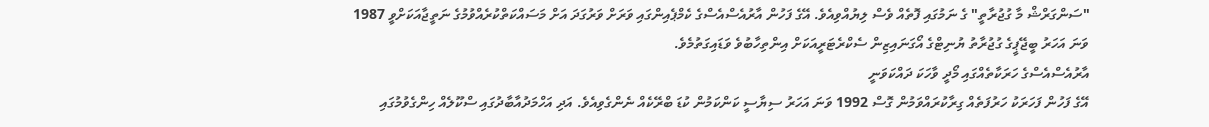"ސަންގަރްޝް މާ ގުޖުރާތީ" ގެ ނަމުގައި ފޮތެއް ވެސް ލިޔުއްވިއެވެ. އޭގެ ފަހުން އާރުއެސްއެސްގެ ކެމްޕެއިންގައި ވަރަށް ވަރުގަދަ އަށް މަސައްކަތްކުރެއްވުމުގެ ނަތީޖާއަކަށްވީ 1987 ވަނަ އަހަރު ބީޖޭޕީގެ ގުޖުރާތު ޔުނިޓްގެ އޯގަނައިޒިން ސެކްރެޓަރީއަކަށް އިންތިހާބުވެ ވަޑައިގަތުމެވެ.
އާރުއެސްއެސްގެ ހަރަކާތެއްގައި މޯދީ ވާހަކަ ދައްކަވަނީ
އޭގެ ފަހުން ފަހަރަކު ހަރުފަތެއް ގިރާކުރައްވަމުން ގޮސް 1992 ވަނަ އަހަރު ސިޔާސީ ކަންކަމުން ކުޑަ ބްރޭކެއް ނެންގެވިއެވެ. އަދި އަހްމަދުއާބާދުގައި ސްކޫލެއް ހިންގެވުމުގައި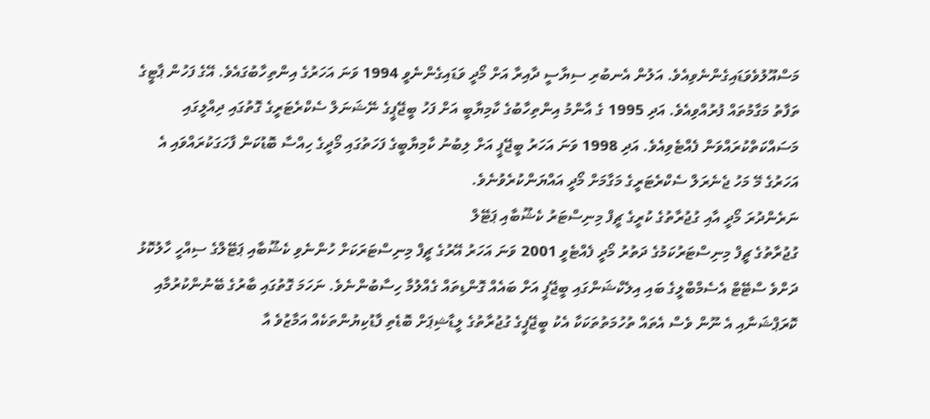މަސްއޫލުވެވަޑައިގެންނެވިއެވެ. އަލުން އެނބުރި ސިޔާސީ ދާއިރާ އަށް މޯދީ ވަޑައިގެންނެވީ 1994 ވަނަ އަހަރުގެ އިންތިހާބުގައެވެ. އޭގެ ފަހުން ޕާޓީގެ ތަފާތު މަގާމުތައް ފުރުއްވިއެވެ. އަދި 1995 ގެ އާންމު އިންތިހާބުގެ ކާމިޔާބީ އަށް ފަހު ބީޖޭޕީގެ ނޭޝަނަލް ސެކްރެޓަރީގެ ގޮތުގައި ދިއްލީގައި މަސައްކަތްކުރައްވަން ފެއްޓެވިއެވެ. އަދި 1998 ވަނަ އަހަރު ބީޖޭޕީ އަށް ލިބުނު ކާމިޔާބީގެ ފަހަތުގައި މޯދީގެ ހިއްސާ ބޮޑުކަން ފާހަގަކުރައްވައި އެ އަހަރުގެ މޭ މަހު ޖެނެރަލް ސެކްރެޓަރީގެ މަގާމަށް މޯދީ އައްޔަންކުރެވުނެވެ.
ނަރެންދުރަ މޯދީ އާއި ގުޖުރާތުގެ ކުރީގެ ޗީފް މިނިސްޓަރު ކެޝޫބާއި ޕަޓޭލް
ގުޖުރާތުގެ ޗީފް މިނިސްޓަރުކަމުގެ ދަތުރު މޯދީ ފެއްޓެވީ 2001 ވަނަ އަހަރު އޭރުގެ ޗީފް މިނިސްޓަރަކަށް ހުންނެވި ކެޝޫބާއި ޕަޓޭލްގެ ސިއްހީ ހާލުކޮޅު ދަށްވެ ސްޓޭޓް އެސެމްބްލީގެ ބައި އިލެކްޝަންގައި ބީޖޭޕީ އަށް ބައެއް ގޮންޑިތައް ގެއްލުމާ ހިސާބުންނެވެ. ނަހަމަ ގޮތުގައި ބާރުގެ ބޭނުންކުރުމާއި ކޮރަޕްޝަނާއި އެ ނޫން ވެސް އެތައް ތުހުމަތުތަކަކާ އެކު ބީޖޭޕީގެ ގުޖުރާތުގެ ލީޑާޝިޕަށް ބޮޑެތި ފާޑުކިޔުންތަކެއް އަމާޒުވެ އާ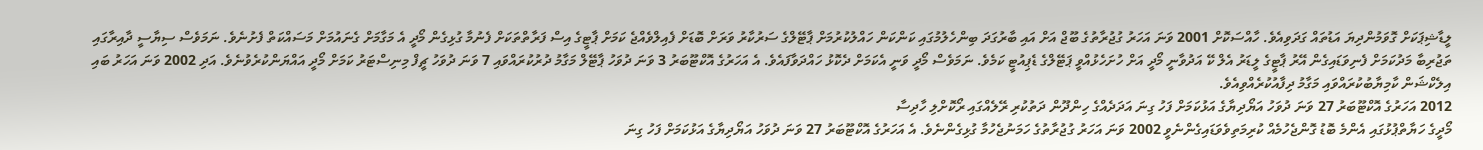ލީޑާޝިޕަކަށް ގޮވަމުންދިޔަ އަޑުތައް ގަދަވިއެވެ. ހާއްސަކޮށް 2001 ވަނަ އަހަރު ގުޖުރާތުގެ ބޫޖް އަށް އައި ބާރުގަދަ ބިންހެލުމުގައި ކަންކަން ހައްލުކުރުމަށް ޕާޓޭލްގެ ސަރުކާރު ވަރަށް ބޮޑަށް ފެއިލްވެއްޖެ ކަމަށް ޕާޓީގެ އިސް ފަރާތްތަކަށް ފެނުމާ ގުޅިގެން މޯދީ އެ މަގާމަށް ގެނައުމަށް މަސައްކަތް ފެށުނެވެ. ނަމަވެސް ސިޔާސީ ދާއިރާގައި ތަޖުރިބާ މަދުކަމަށް ފެނިވަޑައިގެން އޭރު ޕާޓީގެ ލީޑަރު އެލް ކޭ އަދުވާނީ މޯދީ އަށް ހުށަހެޅުއްވީ ޕަޓޭލްގެ ޑެޕިއުޓީ ކަމެވެ. ނަމަވެސް މޯދީ ވަނީ އެކަމަށް ދެކޮޅު ހައްދަވާފައެވެ. އެ އަހަރުގެ އޮކްޓޫބަރު 3 ވަނަ ދުވަހު ޕާޓޭލް މަގާމު ދުރުކުރައްވައި 7 ވަނަ ދުވަހު ޗީފް މިނިސްޓަރު ކަމަށް މޯދީ އައްޔަންކުރެވުނެވެ. އަދި 2002 ވަނަ އަހަރު ބައި އިލެކްޝަން ކާމިޔާބުކުރައްވައި މަގާމު ދިފާއުކުރެއްވިއެވެ.
2012 އަހަރުގެ އޮކްޓޫބަރު 27 ވަނަ ދުވަހު އަޔޯދިޔާގެ އަޅުކަމަށް ފަހު ގިނަ އަދަދެއްގެ ހިންދޫން ދަތުކުރި ރޭލެއްގައި ރޯކޮށްލި ހާދިސާ
މޯދީގެ ހަޔާތްޕުޅުގައި އެންމެ ބޮޑު ގޮންޖެހުމެއް ކުރިމަތިވެވަޑައިގެންނެވީ 2002 ވަނަ އަހަރު ގުޖުރާތުގެ ހަމަނުޖެހުމާ ގުޅިގެންނެވެ. އެ އަހަރުގެ އޮކްޓޫބަރު 27 ވަނަ ދުވަހު އަޔޯދިޔާގެ އަޅުކަމަށް ފަހު ގިނަ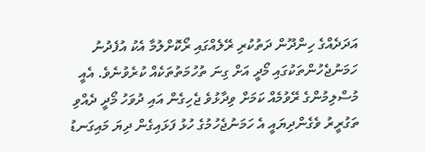އަދަދެއްގެ ހިންދޫން ދަތުކުރި ރޭލެއްގައި ރޯކޮށްލުމާ އެކު އުފެދުނު ހަމަނުޖެހުންތަކުގައި މޯދީ އަށް ގިނަ ތުހުމަތުތަކެއް ކުރެވުނެވެ. އެއީ މުސްލިމުންގެ ރޭވުމެއް ކަމަށް ވިދާޅުވެ ޖެހިގެން އައި ދުވަހު މޯދީ ދެއްވި ތަގުރީރު ވެގެންދިޔައީ އެ ހަމަނުޖެހުމުގެ ހުޅު ފަޅައިގެން ދިޔަ މައިގަނޑު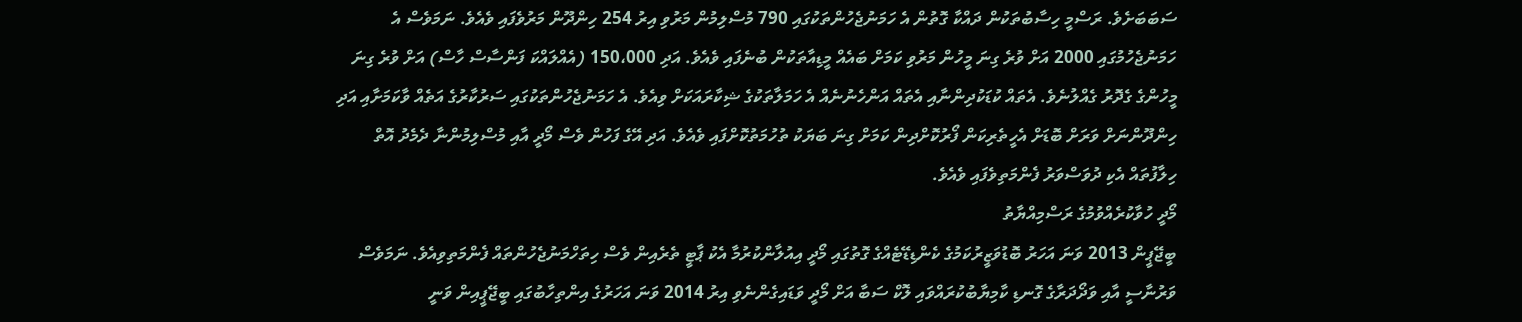ސަބަބަށެވެ. ރަސްމީ ހިސާބުތަކުން ދައްކާ ގޮތުން އެ ހަމަނުޖެހުންތަކުގައި 790 މުސްލިމުން މަރުވި އިރު 254 ހިންދޫން މަރުވެފައި ވެއެވެ. ނަމަވެސް އެ ހަމަނުޖެހުމުގައި 2000 އަށް ވުރެ ގިނަ މީހުން މަރުވި ކަމަށް ބައެއް މީޑިއާތަކުން ބުނެފައި ވެއެވެ. އަދި 150،000 (އެއްލައްކަ ފަންސާސް ހާސް) އަށް ވުރެ ގިނަ މީހުންގެ ގެދޮރު ގެއްލުނެވެ. އެތައް ކުޑަކުދިންނާއި އެތައް އަންހެނުނެއް އެ ހަމަލާތަކުގެ ޝިކާރައަކަށް ވިއެވެ. އެ ހަމަނުޖެހުންތަކުގައި ސަރުކާރުގެ އަތެއް ވާކަމަށާއި އަދި ހިންދޫންނަށް ވަރަށް ބޮޑަށް އެހީތެރިކަން ފޯރުކޮށްދިން ކަމަށް ގިނަ ބަޔަކު ތުހުމަތުކޮށްފައި ވެއެވެ. އަދި އޭގެ ފަހުން ވެސް މޯދީ އާއި މުސްލިމުންނާ ދެމެދު އޮތް ހިލާފުތައް އެކި ދުވަސްވަރު ފެންމަތިވެފައި ވެއެވެ.
މޯދީ ހުވާކުރެއްވުމުގެ ރަސްމިއްޔާތު
ބީޖޭޕީން 2013 ވަނަ އަހަރު ބޮޑުވަޒީރުކަމުގެ ކެންޑިޑޭޓެއްގެ ގޮތުގައި މޯދީ އިއުލާންކުރުމާ އެކު ޕާޓީ ތެރެއިން ވެސް ހިތަހްމަނުޖެހުންތައް ފެންމަތިވިއެވެ. ނަމަވެސް ވަރުނާސީ އާއި ވަދޯދަރާގެ ގޮނޑި ކާމިޔާބުކުރައްވައި ލޮކް ސަބާ އަށް މޯދީ ވަޑައިގެންނެވި އިރު 2014 ވަނަ އަހަރުގެ އިންތިހާބުގައި ބީޖޭޕީއިން ވަނީ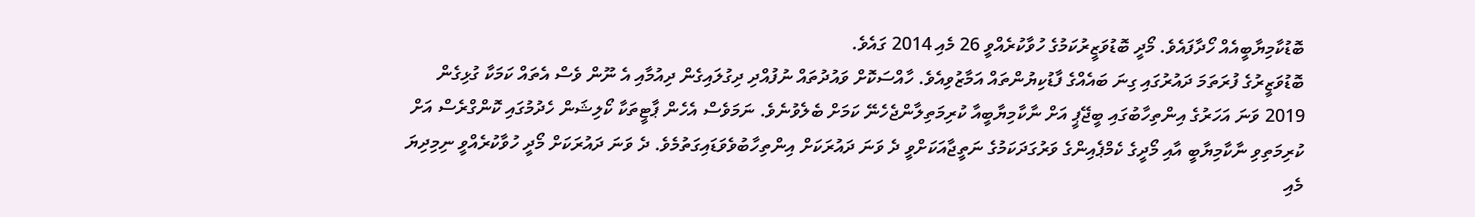ބޮޑުކާމިޔާބީއެއް ހޯދާފައެވެ. މޯދީ ބޮޑުވަޒީރުކަމުގެ ހުވާކުރެއްވީ 26 މެއި 2014 ގައެވެ.
ބޮޑުވަޒީރުގެ ފުރަތަމަ ދައުރުގައި ގިނަ ބައެއްގެ ފާޑުކިޔުންތައް އަމާޒުވިއެވެ. ހާއްސަކޮށް ވައުދުތައް ނުފުއްދި ދިގުލައިގެން ދިއުމާއި އެ ނޫން ވެސް އެތައް ކަމަކާ ގުޅިގެން 2019 ވަނަ އަހަރުގެ އިންތިހާބުގައި ބީޖޭޕީ އަށް ނާކާމިޔާބީއާ ކުރިމަތިލާންޖެހެނޭ ކަމަށް ބެލެވުނެވެ. ނަމަވެސް އެހެން ޕާޓީތަކާ ކޯލިޝަން ހެދުމުގައި ކޮންގްރެސް އަށް ކުރިމަތިވި ނާކާމިޔާބީ އާއި މޯދީގެ ކެމްޕެއިންގެ ވަރުގަދަކަމުގެ ނަތީޖާއަކަށްވީ ދެ ވަނަ ދައުރަކަށް އިންތިހާބުވެވަޑައިގަތުމެވެ. ދެ ވަނަ ދައުރަކަށް މޯދީ ހުވާކުރެއްވީ ނިމިދިޔަ މެއި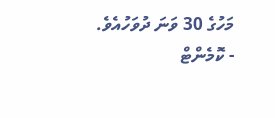މަހުގެ 30 ވަނަ ދުވަހުއެވެ.
- ކޮމެންޓް